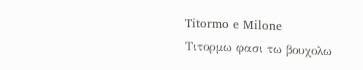Titormo e Milone
Τιτορμω φασι τω βουχολω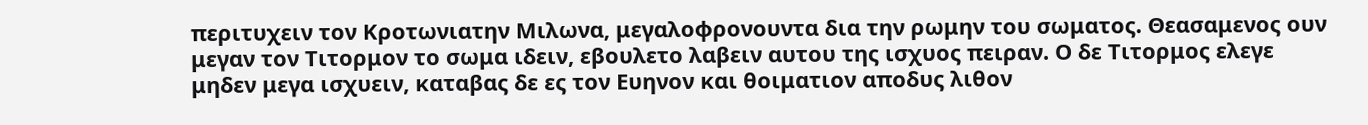περιτυχειν τον Κροτωνιατην Μιλωνα, μεγαλοφρονουντα δια την ρωμην του σωματος. Θεασαμενος ουν μεγαν τον Τιτορμον το σωμα ιδειν, εβουλετο λαβειν αυτου της ισχυος πειραν. Ο δε Τιτορμος ελεγε μηδεν μεγα ισχυειν, καταβας δε ες τον Ευηνον και θοιματιον αποδυς λιθον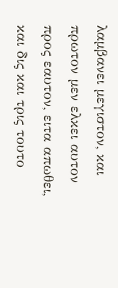λαμβανει μεγιστον, και πρωτον μεν ελκει αυτον προς εαυτον, ειτα απωθει, και δις και τρις τουτο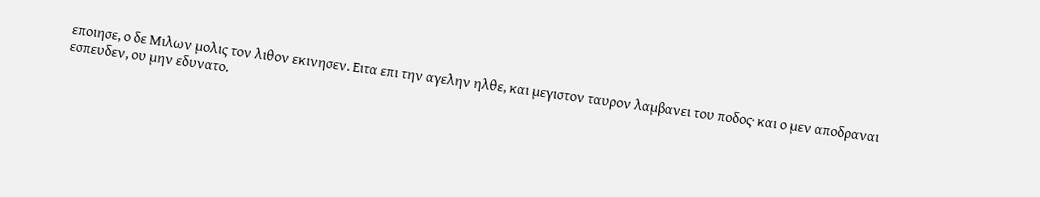εποιησε, ο δε Μιλων μολις τον λιθον εκινησεν. Ειτα επι την αγελην ηλθε, και μεγιστον ταυρον λαμβανει του ποδος· και ο μεν αποδραναι εσπευδεν, ου μην εδυνατο.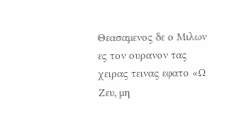Θεασαμενος δε ο Μιλων ες τον ουρανον τας χειρας τεινας εφατο «Ω Ζευ, μη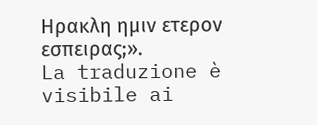Ηρακλη ημιν ετερον εσπειρας;».
La traduzione è visibile ai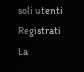soli utenti Registrati
La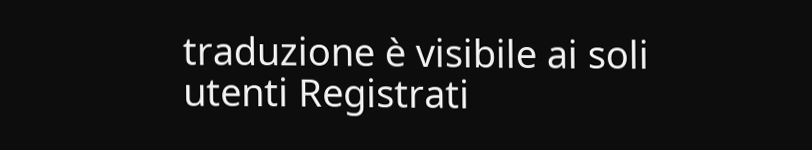traduzione è visibile ai soli utenti Registrati